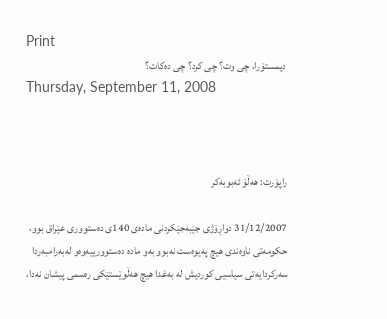Print
 دیمستۆرا، چی‌ وت؟ چی كرد؟ چی ده‌كات؟
Thursday, September 11, 2008



راپۆرت: هه‌ڵۆ ئه‌بوبه‌كر

31/12/2007 دواڕۆژی‌ جێبه‌جێكردنی‌ ماده‌ی‌ 140ی‌ ده‌ستووری‌ عێراق بوو، حكومه‌تی‌ ناوه‌ندی‌ هیچ په‌یوه‌ست نه‌بوو به‌و ماده‌ ده‌ستوورییه‌وه‌و له‌به‌رامبه‌ردا سه‌ركردایه‌تی‌ سیاسیی‌ كوردیش له‌ به‌غدا هیچ هه‌ڵوێستێكی‌ ره‌سمی‌ پیشان نه‌دا،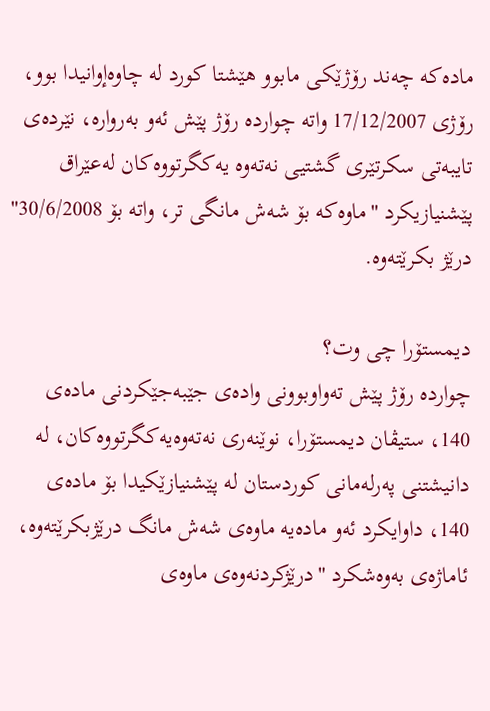ماده‌كه‌ چه‌ند رۆژێكی‌ مابوو هێشتا كورد له‌ چاوه‌إوانیدا بوو، رۆژی‌ 17/12/2007 واته‌ چوارده‌ رۆژ پێش ئه‌و به‌رواره‌، نێرده‌ی‌ تایبه‌تی‌ سكرتێری‌ گشتیی‌ نه‌ته‌وه‌ یه‌كگرتووه‌كان له‌عێراق پێشنیازیكرد "ماوه‌كه‌ بۆ شه‌ش مانگی‌ تر، واته‌ بۆ 30/6/2008" درێژ بكرێته‌وه‌.

دیمستۆرا چی‌ وت؟
چوارده‌ رۆژ پێش ته‌واوبوونی‌ واده‌ی‌ جێبه‌جێكردنی‌ ماده‌ی‌ 140، ستیڤان دیمستۆرا، نوێنه‌ری‌ نه‌ته‌وه‌یه‌كگرتووه‌كان، له‌ دانیشتنی‌ په‌رله‌مانی‌ كوردستان له‌ پێشنیازێكیدا بۆ ماده‌ی‌ 140، داوایكرد ئه‌و ماده‌یه‌ ماوه‌ی‌ شه‌ش مانگ درێژبكرێته‌وه‌، ئاماژه‌ی‌ به‌وه‌شكرد "درێژكردنه‌وه‌ی‌ ماوه‌ی‌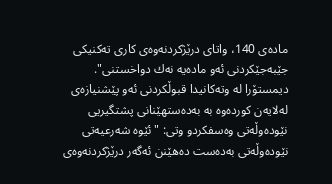ماده‌ی‌ 140، واتای‌ درێژكردنه‌وه‌ی‌ كاری‌ ته‌كنیكی‌ جێبه‌جێكردنی‌ ئه‌و ماده‌یه‌ نه‌ك دواخستنی‌".
دیمستۆرا له‌ وته‌كانیدا قبوڵكردنی‌ ئه‌و پێشنیازه‌ی‌ له‌لایه‌ن كورده‌وه‌ به‌ به‌ده‌ستهێنانی‌ پشتگیریی‌ نێوده‌وڵه‌تی‌ وه‌سفكردو وتی‌: "ئێوه‌ شه‌رعیه‌تی‌ نێوده‌وڵه‌تی‌ به‌ده‌ست ده‌هێنن ئه‌گه‌ر درێژكردنه‌وه‌ی‌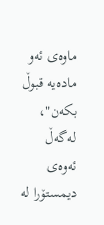ماوه‌ی‌ ئه‌و ماده‌یه‌ قبوڵ‌ بكه‌ن"، له‌گه‌ڵ‌ ئه‌وه‌ی‌ دیمستۆرا له‌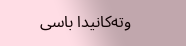وته‌كانیدا باسی‌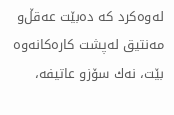له‌وه‌كرد كه‌ ده‌بێت عه‌قڵ‌و مه‌نتیق له‌پشت كاره‌كانه‌وه‌ بێت، نه‌ك سۆزو عاتیفه‌،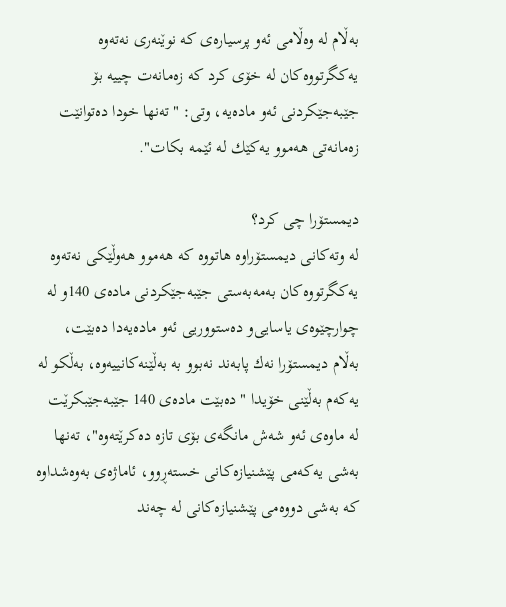به‌ڵام له‌ وه‌ڵامی‌ ئه‌و پرسیاره‌ی‌ كه‌ نوێنه‌ری‌ نه‌ته‌وه‌ یه‌كگرتووه‌كان له‌ خۆی‌ كرد كه‌ زه‌مانه‌ت چییه‌ بۆ جێبه‌جێكردنی‌ ئه‌و ماده‌یه‌، وتی‌: "ته‌‌نها خودا ده‌‌توانێت زه‌‌مانه‌تی‌ هه‌‌موو یه‌‌كێك له‌ ‌ئێمه‌‌ بكات".

دیمستۆرا چی‌ كرد؟
له‌ وته‌كانی‌ دیمستۆراوه‌ هاتووه‌ كه‌ هه‌موو هه‌وڵێكی‌ نه‌ته‌وه‌ یه‌كگرتووه‌كان به‌مه‌به‌ستی‌ جێبه‌جێكردنی‌ ماده‌ی‌ 140و له‌ چوارچێوه‌ی‌ یاسایی‌‌و ده‌ستووریی‌ ئه‌و ماده‌یه‌دا ده‌بێت، به‌ڵام دیمستۆرا نه‌ك پابه‌ند نه‌بوو به‌ به‌ڵێنه‌كانییه‌وه‌، به‌ڵكو له‌ یه‌كه‌م به‌ڵێنی‌ خۆیدا "ده‌بێت ماده‌ی‌ 140 جێبه‌جێبكرێت له‌ ماوه‌ی‌ ئه‌و شه‌ش مانگه‌ی‌ بۆی‌ تازه‌ ده‌كرێته‌وه‌"، ته‌نها به‌شی‌ یه‌كه‌می‌ پێشنیازه‌كانی‌ خسته‌ڕوو، ئاماژه‌ی‌ به‌وه‌شداوه‌ كه‌ به‌شی‌ دووه‌می‌ پێشنیازه‌كانی‌ له‌ چه‌ند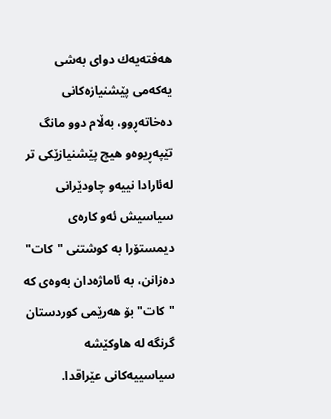هه‌فته‌یه‌ك دوای‌ به‌شی‌ یه‌كه‌می‌ پێشنیازه‌كانی‌ ده‌خاته‌ڕوو، به‌ڵام دوو مانگ تێپه‌ڕیوه‌و هیچ پێشنیازێكی‌ تر له‌ئارادا نییه‌و چاودێرانی‌ سیاسیش ئه‌و كاره‌ی‌ دیمستۆرا به‌ كوشتنی‌ "كات" ده‌زانن، به‌ ئاماژه‌دان به‌وه‌ی‌ كه‌ "كات" بۆ هه‌رێمی‌ كوردستان گرنگه‌ له‌ هاوكێشه‌ سیاسییه‌كانی‌ عێراقدا.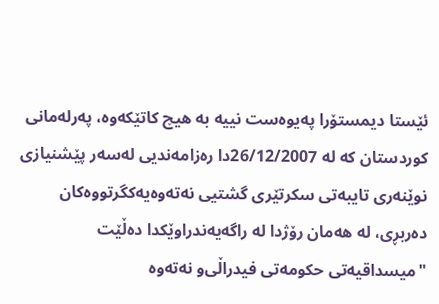ئێستا دیمستۆرا په‌یوه‌ست نییه‌ به‌ هیچ كاتێكه‌وه‌، په‌رله‌مانی‌ كوردستان كه‌ له‌ 26/12/2007دا ره‌‌زامه‌‌ندیی له‌‌سه‌‌ر پێشنیازی نوێنه‌‌ری تایبه‌‌تی سكرتێری گشتیی نه‌‌ته‌‌وه‌‌یه‌‌كگرتووه‌‌كان ده‌ربڕی‌، له‌ هه‌مان رۆژدا له‌ راگه‌یه‌ندراوێكدا ده‌ڵێت "میسداقیه‌‌تی حكومه‌‌تی فیدراڵی‌و نه‌‌ته‌‌وه‌‌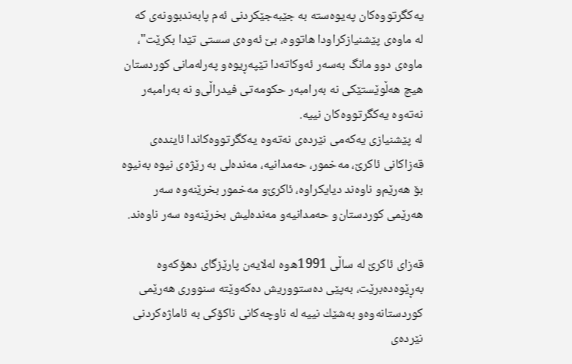یه‌‌كگرتووه‌‌كان په‌‌یوه‌‌سته‌‌ به‌ ‌جێبه‌‌جێكردنی ئه‌‌م پابه‌‌ندبوونه‌‌ی كه‌‌ له‌ ‌ماوه‌‌ی پێشنیازكراودا هاتووه‌‌، بێ ئه‌وه‌‌ی سستی تێدا بكرێت"، ماوه‌ی‌ دوو مانگ به‌سه‌ر ئه‌وكاته‌دا تێپه‌ڕیوه‌و په‌رله‌مانی‌ كوردستان هیچ هه‌ڵوێستێكی‌ نه‌ به‌رامبه‌ر حكومه‌تی‌ فیدراڵی‌‌و نه‌ به‌رامبه‌ر نه‌ته‌وه‌ یه‌كگرتووه‌كان نییه‌.
له‌ پێشنیازی‌ یه‌كه‌می‌ نێرده‌ی‌ نه‌ته‌وه‌ یه‌كگرتووه‌كاندا ئاینده‌ی‌ قه‌زاكانی‌ ئاكرێ‌، مه‌خمور، حه‌مدانیه‌، مه‌نده‌لی‌ به‌ رێژه‌ی‌ نیوه‌ به‌نیوه‌ بۆ هه‌رێم‌و ناوه‌ند دیایكراوه‌، ئاكرێ‌‌و مه‌خمور بخرێنه‌وه‌ سه‌ر هه‌رێمی‌ كوردستان‌و حه‌مدانیه‌‌و مه‌نده‌لیش بخرێنه‌وه‌ سه‌ر ناوه‌ند.

قه‌زای‌ ئاكرێ‌ له‌ ساڵی‌ 1991ه‌وه‌ له‌لایه‌ن پارێزگای‌ دهۆكه‌وه‌ به‌ڕێوه‌ده‌برێت، به‌پێی‌ ده‌ستووریش ده‌كه‌وێته‌ سنووری‌ هه‌رێمی‌ كوردستانه‌وه‌و به‌شێك نییه‌ له‌ ناوچه‌كانی‌ ناكۆكی‌ به‌ ئاماژه‌كردنی‌ نێرده‌ی‌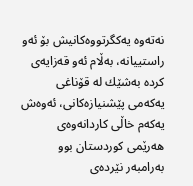نه‌ته‌وه‌ یه‌كگرتووه‌كانیش بۆ ئه‌و راستییانه‌، به‌ڵام ئه‌و قه‌زایه‌ی‌ كرده‌ به‌شێك له‌ قۆناغی‌ یه‌كه‌می‌ پێشنیازه‌كانی‌، ئه‌وه‌ش یه‌كه‌م خاڵی‌ كاردانه‌وه‌ی‌ هه‌رێمی‌ كوردستان بوو به‌رامبه‌ر نێرده‌ی‌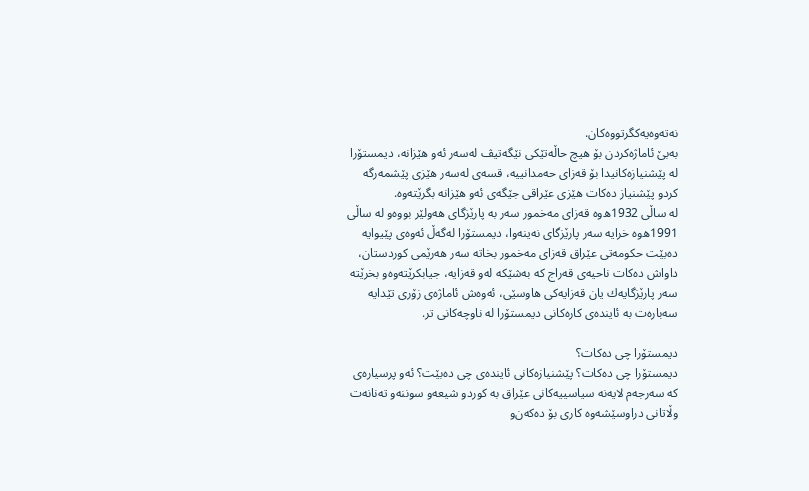نه‌ته‌وه‌یه‌كگرتووه‌كان.
به‌بێ‌ ئاماژه‌كردن بۆ هیچ حاڵه‌تێكی‌ نێگه‌تیڤ له‌سه‌ر ئه‌و هێزانه‌، دیمستۆرا له‌ پێشنیازه‌كانیدا بۆ قه‌زای‌ حه‌مدانییه‌، قسه‌ی‌ له‌سه‌ر هێزی‌ پێشمه‌رگه‌ كردو پێشنیاز ده‌كات هێزی‌ عێراقی‌ جێگه‌ی‌ ئه‌و هێزانه‌ بگرێته‌وه‌.
له‌ ساڵی‌ 1932ه‌وه‌ قه‌زای‌ مه‌خمور سه‌ر به‌ پارێزگای‌ هه‌ولێر بووه‌و له‌ ساڵی‌ 1991ه‌وه‌ خرایه‌ سه‌ر پارێزگای‌ نه‌ینه‌وا، دیمستۆرا له‌گه‌ڵ‌ ئه‌وه‌ی‌ پێیوایه‌ ده‌بێت حكومه‌تی‌ عێراق قه‌زای‌ مه‌خمور بخاته‌ سه‌ر هه‌رێمی‌ كوردستان، داواش ده‌كات ناحیه‌ی‌ قه‌راج كه‌ به‌شێكه‌ له‌و قه‌زایه‌، جیابكرێته‌وه‌و بخرێته‌ سه‌ر پارێزگایه‌ك یان قه‌زایه‌كی‌ هاوسێی‌، ئه‌وه‌ش ئاماژه‌ی‌ زۆری‌ تێدایه‌ سه‌باره‌ت به‌ ئاینده‌ی‌ كاره‌كانی‌ دیمستۆرا له‌ ناوچه‌كانی‌ تر.

دیمستۆرا چی‌ ده‌كات؟
دیمستۆرا چی‌ ده‌كات؟ پێشنیازه‌كانی‌ ئاینده‌ی‌ چی‌ ده‌بێت؟ ئه‌و پرسیاره‌ی‌ كه‌ سه‌رجه‌م لایه‌نه‌ سیاسییه‌كانی‌ عێراق به‌ كوردو شیعه‌و سوننه‌و ته‌نانه‌ت وڵاتانی‌ دراوسێشه‌وه‌ كاری‌ بۆ ده‌كه‌ن‌و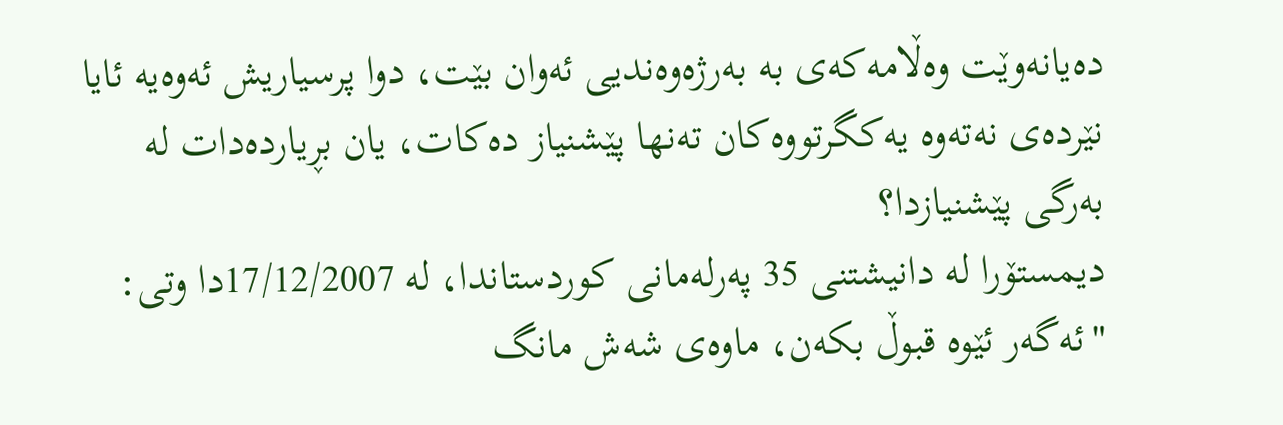ده‌یانه‌وێت وه‌ڵامه‌كه‌ی‌ به‌ به‌رژه‌وه‌ندیی‌ ئه‌وان بێت، دوا پرسیاریش ئه‌وه‌یه‌ ئایا نێرده‌ی‌ نه‌ته‌وه‌ یه‌كگرتووه‌كان ته‌نها پێشنیاز ده‌كات، یان بڕیارده‌دات له‌ به‌رگی‌ پێشنیازدا؟
دیمستۆرا له‌ دانیشتنی‌ 35 په‌رله‌مانی‌ كوردستاندا، له‌ 17/12/2007دا وتی‌: "ئه‌گه‌ر ئێوه‌ قبوڵ‌ بكه‌ن، ماوه‌ی‌ شه‌ش مانگ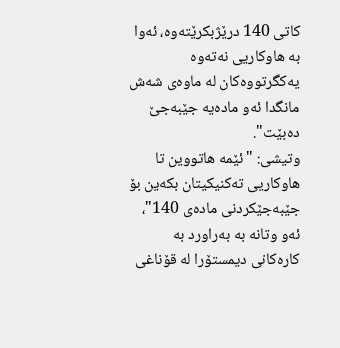كاتی‌ 140 درێژبكرێته‌وه‌، ئه‌وا به‌ هاوكاریی‌ نه‌ته‌وه‌ یه‌كگرتووه‌كان له‌ ‌ماوه‌ی‌‌ شه‌‌ش مانگدا ئه‌و ماده‌یه‌ جێبه‌‌جێ‌ ده‌بێت".
وتیشی‌: "ئێمه‌ هاتووین تا هاوكاریی‌ ته‌كنیكیتان بكه‌ین بۆ جێبه‌جێكردنی‌ ماده‌ی‌ 140"، ئه‌و وتانه‌ به‌ به‌راورد به‌ كاره‌كانی‌ دیمستۆرا له‌ قۆناغی‌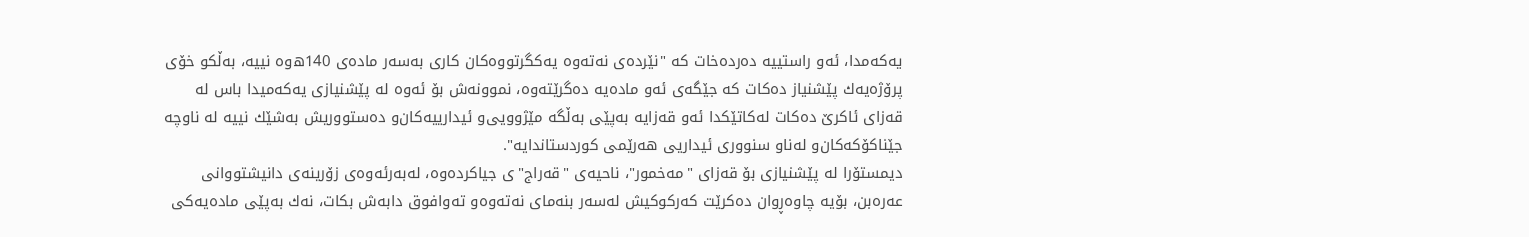یه‌كه‌مدا، ئه‌و راستییه‌ ده‌رده‌خات كه‌ "نێرده‌ی‌ نه‌ته‌وه‌ یه‌كگرتووه‌كان كاری‌ به‌سه‌ر ماده‌ی‌ 140ه‌وه‌ نییه‌، به‌ڵكو خۆی‌ پرۆژه‌یه‌ك پێشنیاز ده‌كات كه‌ جێگه‌ی‌ ئه‌و ماده‌یه‌ ده‌گرێته‌وه‌، نموونه‌ش بۆ ئه‌وه‌ له‌ پێشنیازی‌ یه‌كه‌میدا باس له‌ قه‌زای‌ ئاكرێ‌ ده‌كات له‌كاتێكدا ئه‌و قه‌زایه‌ به‌پێی‌ به‌ڵگه‌ مێژوویی‌‌و ئیدارییه‌كان‌و ده‌ستووریش به‌شێك نییه‌ له‌ ناوچه‌ جێناكۆكه‌كان‌و له‌ناو سنووری‌ ئیداریی‌ هه‌رێمی‌ كوردستاندایه‌".
دیمستۆرا له‌ پێشنیازی‌ بۆ قه‌زای‌ "مه‌خمور"، ناحیه‌ی‌ "قه‌راج"ی‌ جیاكرده‌وه‌، له‌به‌رئه‌وه‌ی‌ زۆرینه‌ی‌ دانیشتووانی‌ عه‌ره‌بن، بۆیه‌ چاوه‌ڕوان ده‌كرێت كه‌ركوكیش له‌سه‌ر بنه‌مای‌ نه‌ته‌وه‌و ته‌وافوق دابه‌ش بكات، نه‌ك به‌پێی‌ ماده‌یه‌كی‌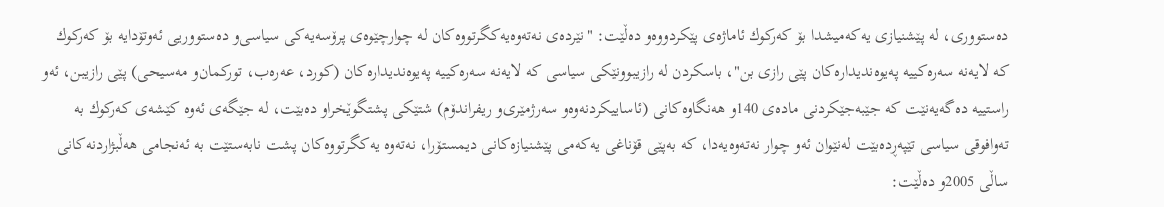ده‌ستووری‌، له‌ پێشنیازی‌ یه‌كه‌میشدا بۆ كه‌ركوك ئاماژه‌ی‌ پێكردووه‌و ده‌ڵێت: "نێرده‌ی‌ نه‌ته‌وه‌یه‌كگرتووه‌كان له‌ چوارچێوه‌‌ی پرۆسه‌‌یه‌‌كی سیاسی‌و ده‌‌ستووریی‌ ئه‌‌وتۆدایه‌ بۆ كه‌ركوك كه‌ ‌لایه‌‌نه‌‌ سه‌‌ره‌‌كییه‌‌ په‌‌یوه‌‌ندیداره‌‌كان پێی رازی بن"، باسكردن له‌ رازیبوونێكی‌ سیاسی‌ كه‌ لایه‌نه‌ سه‌ره‌كییه‌ په‌یوه‌ندیداره‌كان (كورد، عه‌ره‌ب، توركمان‌و مه‌سیحی‌) پێی‌ رازیبن، ئه‌و راستییه‌ ده‌گه‌یه‌نێت كه‌ جێبه‌جێكردنی‌ ماده‌ی‌ 140و هه‌نگاوه‌كانی‌ (ئاساییكردنه‌وه‌و سه‌رژمێری‌‌و ریفراندۆم) شتێكی‌ پشتگوێخراو ده‌بێت، له‌ جێگه‌ی‌ ئه‌وه‌ كێشه‌ی‌ كه‌ركوك به‌ ته‌وافوقی‌ سیاسی تێپه‌ڕده‌بێت له‌نێوان ئه‌و چوار نه‌ته‌وه‌یه‌دا، كه‌ به‌پێی‌ قۆناغی‌ یه‌كه‌می‌ پێشنیازه‌كانی‌ دیمستۆرا، نه‌ته‌وه‌ یه‌كگرتووه‌كان پشت نابه‌ستێت به‌ ئه‌نجامی‌ هه‌ڵبژاردنه‌كانی‌ ساڵی‌ 2005و ده‌ڵێت: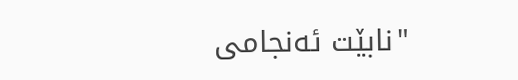"نابێت ئه‌نجامی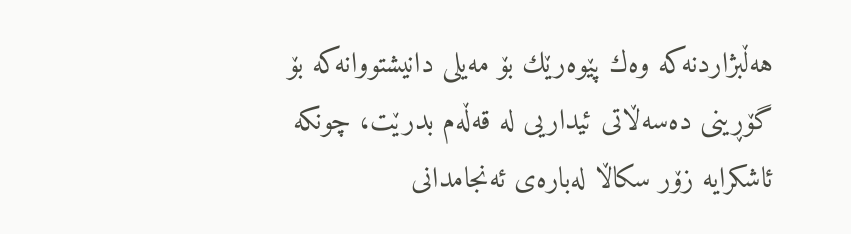هه‌‌ڵبژاردنه‌‌كه‌‌ وه‌‌ك پێوه‌‌رێك بۆ مه‌‌یلی دانیشتووانه‌‌كه‌‌ بۆ گۆڕینی ده‌سه‌‌ڵاتی ئیداریی له‌ قه‌‌ڵه‌‌م بدرێت، چونكه‌‌ ئاشكرایه‌‌ زۆر سكاڵا له‌‌باره‌‌ی ئه‌‌نجامدانی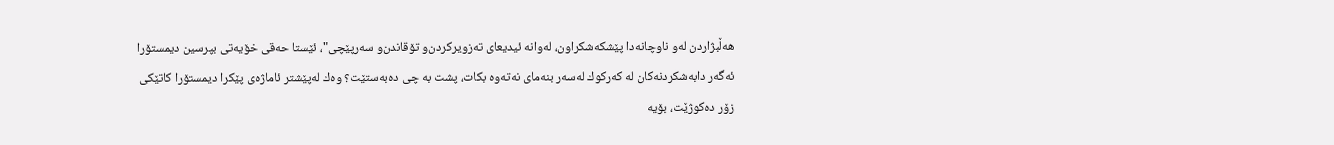هه‌‌ڵبژاردن له‌و ناوچانه‌‌دا پێشكه‌شكراون، له‌‌وانه‌‌ ئیدیعای ته‌‌زویركردن‌و تۆقاندن‌و سه‌‌رپێچی"، ئێستا حه‌قی‌ خۆیه‌تی‌ بپرسین دیمستۆرا ئه‌گه‌ر دابه‌شكردنه‌كان له‌ كه‌ركوك له‌سه‌ر بنه‌مای‌ نه‌ته‌وه‌ بكات، پشت به‌ چی‌ ده‌به‌ستێت؟ وه‌ك له‌پێشتر ئاماژه‌ی‌ پێكرا دیمستۆرا كاتێكی‌ زۆر ده‌كوژێت، بۆیه‌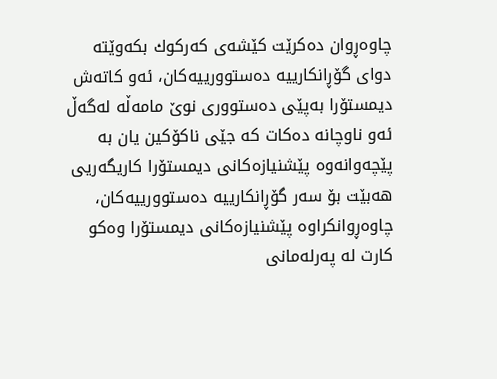چاوه‌ڕوان ده‌كرێت كێشه‌ی‌ كه‌ركوك بكه‌وێته‌ دوای‌ گۆڕانكارییه‌ ده‌ستوورییه‌كان، ئه‌و كاته‌ش دیمستۆرا به‌پێی‌ ده‌ستووری‌ نوێ‌ مامه‌ڵه‌ له‌گه‌ڵ‌ ئه‌و ناوچانه‌ ده‌كات كه‌ جێی‌ ناكۆكین یان به‌ پێچه‌وانه‌وه‌ پێشنیازه‌كانی‌ دیمستۆرا كاریگه‌ریی‌ هه‌بێت بۆ سه‌ر گۆڕانكارییه‌ ده‌ستوورییه‌كان، چاوه‌ڕوانكراوه‌ پێشنیازه‌كانی‌ دیمستۆرا وه‌كو كارت له‌ په‌رله‌مانی‌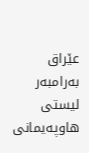عێراق به‌رامبه‌ر لیستی‌ هاوپه‌یمانی‌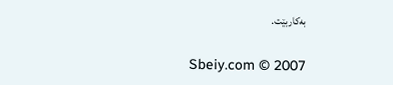به‌كاربێت.

Sbeiy.com © 2007